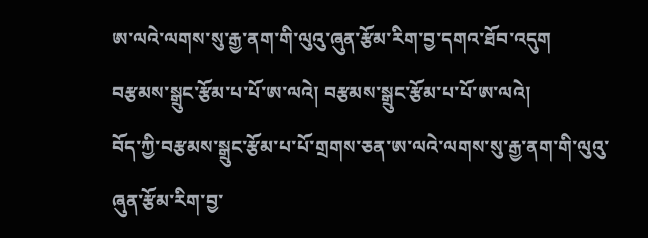ཨ་ལའེ་ལགས་སུ་རྒྱ་ནག་གི་ལུའུ་ཞུན་རྩོམ་རིག་བྱ་དགའ་ཐོབ་འདུག
བརྩམས་སྒྲུང་རྩོམ་པ་པོ་ཨ་ལའེ། བརྩམས་སྒྲུང་རྩོམ་པ་པོ་ཨ་ལའེ།
བོད་ཀྱི་བརྩམས་སྒྲུང་རྩོམ་པ་པོ་གྲགས་ཅན་ཨ་ལའེ་ལགས་སུ་རྒྱ་ནག་གི་ལུའུ་ཞུན་རྩོམ་རིག་བྱ་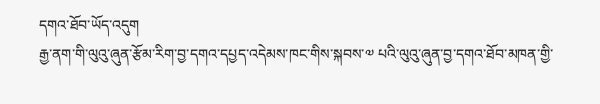དགའ་ཐོབ་ཡོད་འདུག
རྒྱ་ནག་གི་ལུའུ་ཞུན་རྩོམ་རིག་བྱ་དགའ་དཔྱད་འདེམས་ཁང་གིས་སྐབས་༧ པའི་ལུའུ་ཞུན་བྱ་དགའ་ཐོབ་མཁན་གྱི་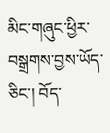མིང་གཞུང་ཕྱིར་བསྒྲགས་བྱས་ཡོད་ཅིང་། བོད་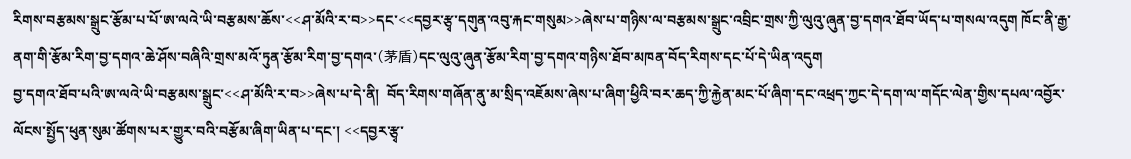རིགས་བརྩམས་སྒྲུང་རྩོམ་པ་པོ་ཨ་ལའེ་ཡི་བརྩམས་ཆོས་<<ཤ་མོའི་ར་བ>>དང་<<དབྱར་རྩྭ་དགུན་འབུ་རྐང་གསུམ>>ཞེས་པ་གཉིས་ལ་བརྩམས་སྒྲུང་འབྲིང་གྲས་ཀྱི་ལུའུ་ཞུན་བྱ་དགའ་ཐོབ་ཡོད་པ་གསལ་འདུག ཁོང་ནི་རྒྱ་ནག་གི་རྩོམ་རིག་བྱ་དགའ་ཆེ་ཤོས་བཞིའི་གྲས་མའོ་ཏུན་རྩོམ་རིག་བྱ་དགའ་(茅盾)དང་ལུའུ་ཞུན་རྩོམ་རིག་བྱ་དགའ་གཉིས་ཐོབ་མཁན་བོད་རིགས་དང་པོ་དེ་ཡིན་འདུག
བྱ་དགའ་ཐོབ་པའི་ཨ་ལའེ་ཡི་བརྩམས་སྒྲུང་<<ཤ་མོའི་ར་བ>>ཞེས་པ་དེ་ནི།  བོད་རིགས་གཞོན་ནུ་མ་སྲིད་འཇོམས་ཞེས་པ་ཞིག་ཕྱིའི་བར་ཆད་ཀྱི་རྐྱེན་མང་པོ་ཞིག་དང་འཕྲད་ཀྱང་དེ་དག་ལ་གདོང་ལེན་གྱིས་དཔལ་འབྱོར་ལོངས་སྤྱོད་ཕུན་སུམ་ཚོགས་པར་གྱུར་བའི་བརྩོམ་ཞིག་ཡིན་པ་དང་། <<དབྱར་རྩྭ་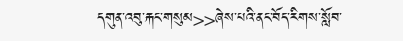དགུན་འབུ་རྐང་གསུམ>>ཞེས་པའི་ནང་བོད་རིགས་སློབ་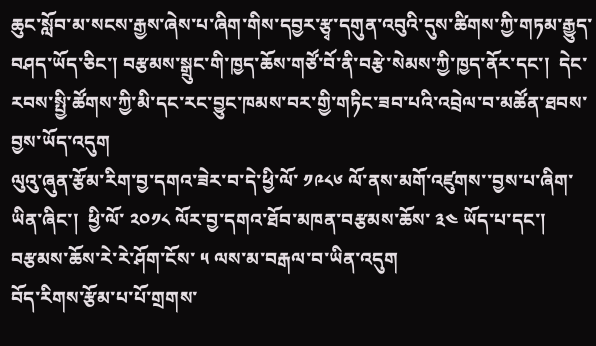ཆུང་སློབ་མ་སངས་རྒྱས་ཞེས་པ་ཞིག་གིས་དབྱར་རྩྭ་དགུན་འབུའི་དུས་ཚིགས་ཀྱི་གཏམ་རྒྱུད་བཤད་ཡོད་ཅིང་། བརྩམས་སྒྲུང་གི་ཁྱད་ཆོས་གཙོ་བོ་ནི་བརྩེ་སེམས་ཀྱི་ཁྱད་ནོར་དང་།  དེང་རབས་སྤྱི་ཚོགས་ཀྱི་མི་དང་རང་བྱུང་ཁམས་བར་གྱི་གཏིང་ཟབ་པའི་འབྲེལ་བ་མཚོན་ཐབས་བྱས་ཡོད་འདུག
ལུའུ་ཞུན་རྩོམ་རིག་བྱ་དགའ་ཟེར་བ་དེ་ཕྱི་ལོ་ ༡༩༨༦ ལོ་ནས་མགོ་འཛུགས་་བྱས་པ་ཞིག་ཡིན་ཞིང་།  ཕྱི་ལོ་ ༢༠༡༨ ལོར་བྱ་དགའ་ཐོབ་མཁན་བརྩམས་ཆོས་ ༣༤ ཡོད་པ་དང་། བརྩམས་ཆོས་རེ་རེ་ཤོག་ངོས་ ༥ ལས་མ་བརྒལ་བ་ཡིན་འདུག
བོད་རིགས་རྩོམ་པ་པོ་གྲགས་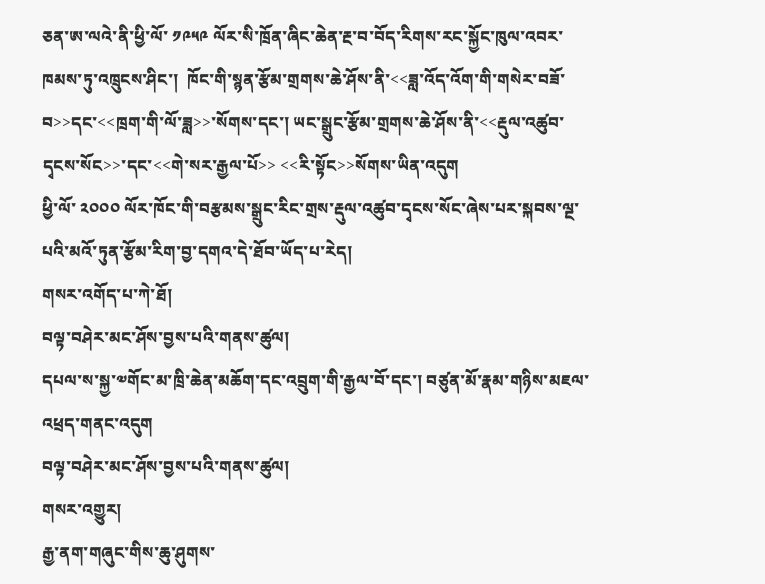ཅན་ཨ་ལའེ་ནི་ཕྱི་ལོ་ ༡༩༥༩ ལོར་སི་ཁྲོན་ཞིང་ཆེན་རྔ་བ་བོད་རིགས་རང་སྐྱོང་ཁུལ་འབར་ཁམས་ཏུ་འཁྲུངས་ཤིང་།  ཁོང་གི་སྙན་རྩོམ་གྲགས་ཆེ་ཤོས་ནི་<<ཟླ་འོད་འོག་གི་གསེར་བཟོ་བ>>དང་<<ཁྲག་གི་ལོ་ཟླ>>་སོགས་དང་། ཡང་སྒྲུང་རྩོམ་གྲགས་ཆེ་ཤོས་ནི་<<རྡུལ་འཚུབ་དྭངས་སོང>>་དང་<<གེ་སར་རྒྱལ་པོ>> <<རི་སྟོང>>སོགས་ཡིན་འདུག
ཕྱི་ལོ་ ༢༠༠༠ ལོར་ཁོང་གི་བརྩམས་སྒྲུང་རིང་གྲས་རྡུལ་འཚུབ་དྭངས་སོང་ཞེས་པར་སྐབས་ལྔ་པའི་མའོ་ཏུན་རྩོམ་རིག་བྱ་དགའ་དེ་ཐོབ་ཡོད་པ་རེད།
གསར་འགོད་པ་ཀེ་ཐོ།
བལྟ་བཤེར་མང་ཤོས་བྱས་པའི་གནས་ཚུལ།
དཔལ་ས་སྐྱ་༧གོང་མ་ཁྲི་ཆེན་མཆོག་དང་འབྲུག་གི་རྒྱལ་བོ་དང་། བཙུན་མོ་རྣམ་གཉིས་མཇལ་འཕྲད་གནང་འདུག
བལྟ་བཤེར་མང་ཤོས་བྱས་པའི་གནས་ཚུལ།
གསར་འགྱུར།
རྒྱ་ནག་གཞུང་གིས་ཆུ་ཤུགས་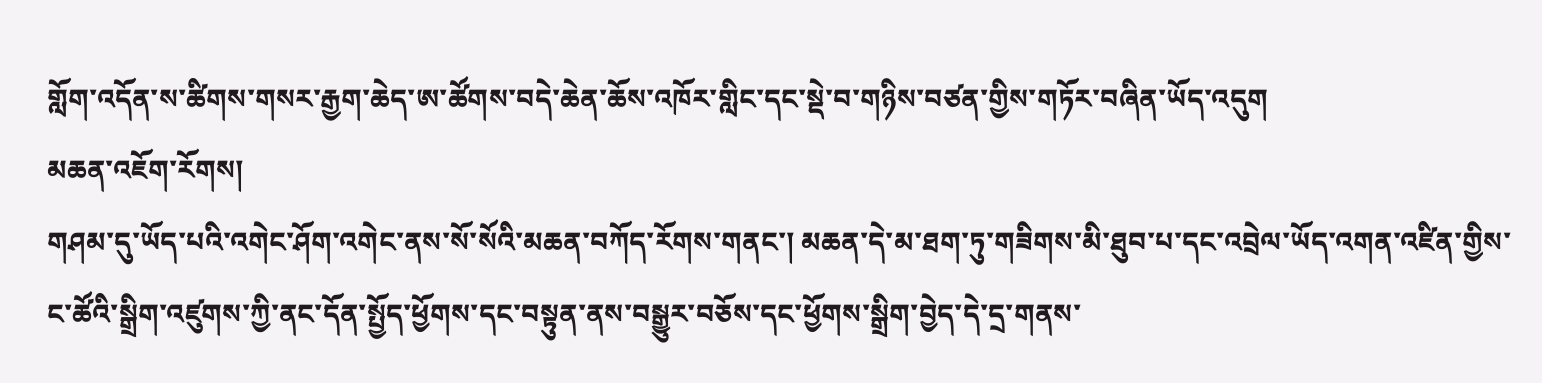གློག་འདོན་ས་ཚིགས་གསར་རྒྱག་ཆེད་ཨ་ཚོགས་བདེ་ཆེན་ཆོས་འཁོར་གླིང་དང་སྡེ་བ་གཉིས་བཙན་གྱིས་གཏོར་བཞིན་ཡོད་འདུག
མཆན་འཇོག་རོགས།
གཤམ་དུ་ཡོད་པའི་འགེང་ཤོག་འགེང་ནས་སོ་སོའི་མཆན་བཀོད་རོགས་གནང་། མཆན་དེ་མ་ཐག་ཏུ་གཟིགས་མི་ཐུབ་པ་དང་འབྲེལ་ཡོད་འགན་འཛིན་གྱིས་ང་ཚོའི་སྒྲིག་འཛུགས་ཀྱི་ནང་དོན་སྤྱོད་ཕྱོགས་དང་བསྟུན་ནས་བསྒྱུར་བཅོས་དང་ཕྱོགས་སྒྲིག་བྱེད་དེ་དྲ་གནས་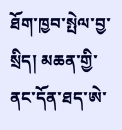ཐོག་ཁྱབ་སྤེལ་བྱ་སྲིད། མཆན་གྱི་ནང་དོན་ཐད་ཨེ་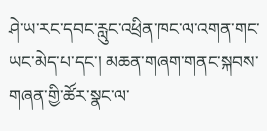ཤེ་ཡ་རང་དབང་རླུང་འཕྲིན་ཁང་ལ་འགན་གང་ཡང་མེད་པ་དང་། མཆན་གཞག་གནང་སྐབས་གཞན་གྱི་ཚོར་སྣང་ལ་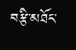བརྩི་མཐོང་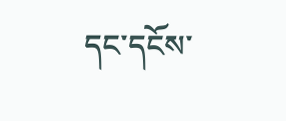དང་དངོས་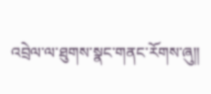འབྲེལ་ལ་ཐུགས་སྣང་གནང་རོགས་ཞུ༎